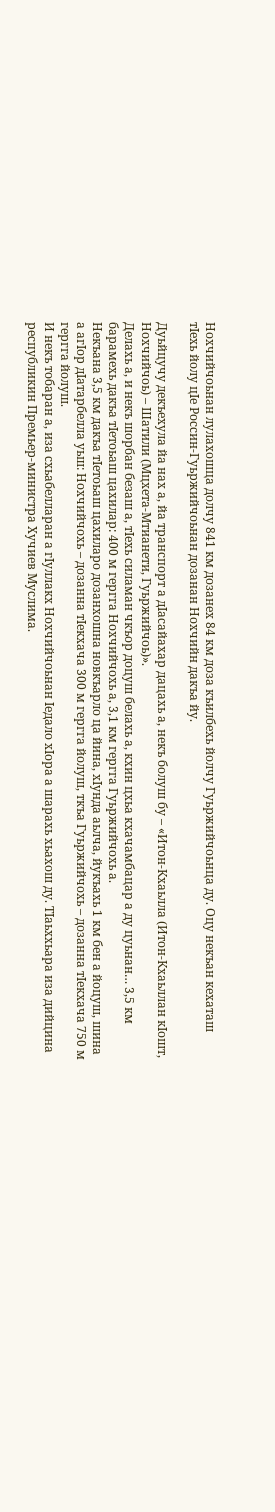Нохчийчоьнан лулахошца долчу 841 км дозанех 84 км доза къилбехь йолчу Гуьржийчоьнца ду. Оцу некъан кехаташ тӀехь йолу цӀе Россин-Гуьржийчоьнан дозанан Нохчийн дакъа йу.

Дуьйцучу декъехула йа нах а, йа транспорт а дӀасайахар дацахь а, некъ болуш бу – «Итон-Кхаьлла (Итон-Кхаьллан кӀошт, Нохчийчоь) – Шатили (Мцхета-Мтианети, Гуьржийчоь)».
Делахь а, и некъ шорбан безаш а, тӀехь силаман чкъор доцуш белахь а, кхин цхьа кхачамбацар а ду цуьнан… 3,5 км барамехь дакъа тӀетоьаш цахилар: 400 м гергга Нохчийчохь а, 3,1 км гергга Гуьржийчохь а.
Некъана 3,5 км дакъа тӀетоьаш цахиларо дозанхошна новкъарло ца йина, хӀунда аьлча, йукъахь 1 км бен а йоцуш, шина а агӀор дӀатарбелла уьш: Нохчийчохь – дозанна тӀекхача 300 м гергга йолуш, ткъа Гуьржийчохь – дозанна тӀекхача 750 м гергга йолуш.
И некъ тобаран а, иза схьабелларан а гӀуллакх Нохчийчоьнан Ӏедало хӀора а шарахь хьахош ду. ТӀаьххьара иза дийцина республикин Премьер-министра Хучиев Муслима.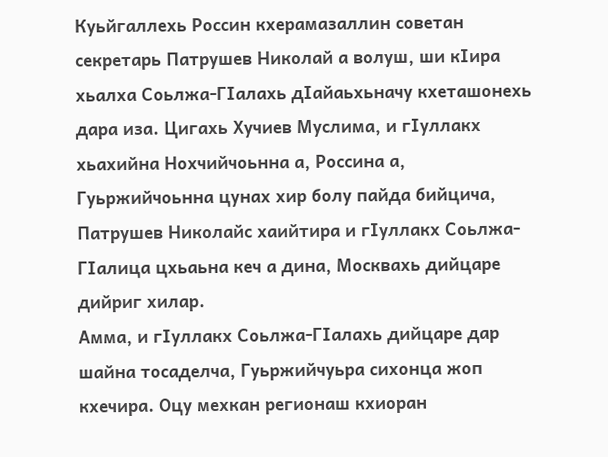Куьйгаллехь Россин кхерамазаллин советан секретарь Патрушев Николай а волуш, ши кӀира хьалха Соьлжа-ГӀалахь дӀайаьхьначу кхеташонехь дара иза. Цигахь Хучиев Муслима, и гӀуллакх хьахийна Нохчийчоьнна а, Россина а, Гуьржийчоьнна цунах хир болу пайда бийцича, Патрушев Николайс хаийтира и гӀуллакх Соьлжа-ГӀалица цхьаьна кеч а дина, Москвахь дийцаре дийриг хилар.
Амма, и гӀуллакх Соьлжа-ГӀалахь дийцаре дар шайна тосаделча, Гуьржийчуьра сихонца жоп кхечира. Оцу мехкан регионаш кхиоран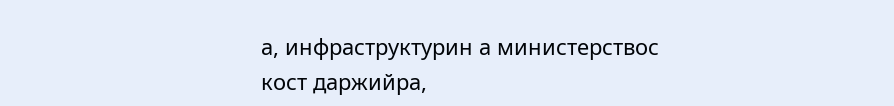а, инфраструктурин а министерствос кост даржийра,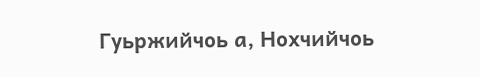Гуьржийчоь а, Нохчийчоь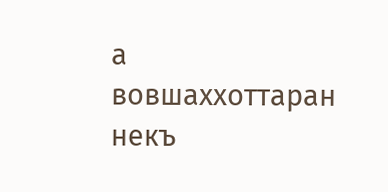а вовшаххоттаран некъ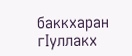баккхаран гӀуллакх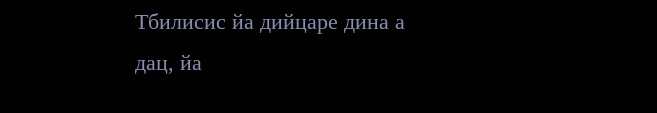Тбилисис йа дийцаре дина а дац, йа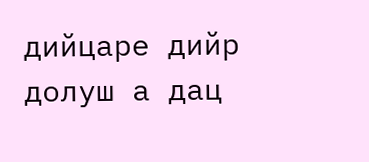дийцаре дийр долуш а дац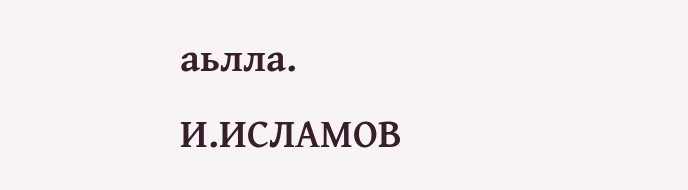аьлла.
И.ИСЛАМОВ